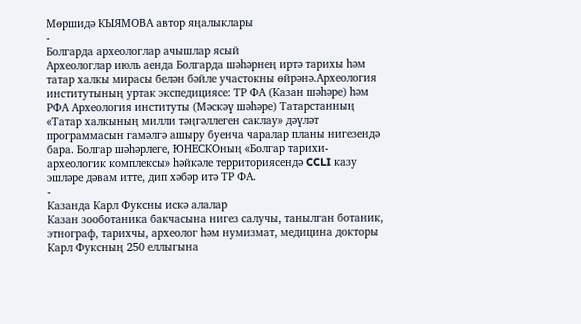Мөршидә КЫЯМОВА автор яңалыклары
-
Болгарда археологлар ачышлар ясый
Археологлар июль аенда Болгарда шәһәрнең иртә тарихы һәм татар халкы мирасы белән бәйле участокны өйрәнә.Археология институтының уртак экспедициясе: ТР ФА (Казан шәһәре) һәм РФА Археология институты (Мәскәү шәһәре) Татарстанның «Татар халкының милли тәңгәллеген саклау» дәүләт программасын гамәлгә ашыру буенча чаралар планы нигезендә бара. Болгар шәһәрлеге, ЮНЕСКОның «Болгар тарихи-археологик комплексы» һәйкәле территориясендә CCLI казу эшләре дәвам итте, дип хәбәр итә ТР ФА.
-
Казанда Карл Фуксны искә алалар
Казан зооботаника бакчасына нигез салучы, танылган ботаник, этнограф, тарихчы, археолог һәм нумизмат, медицина докторы Карл Фуксның 250 еллыгына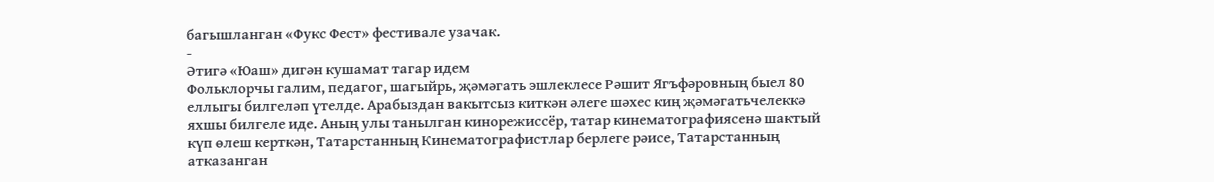багышланган «Фукс Фест» фестивале узачак.
-
Әтигә «Юаш» дигән кушамат тагар идем
Фольклорчы галим, педагог, шагыйрь, җәмәгать эшлеклесе Рәшит Ягъфәровның быел 80 еллыгы билгеләп үтелде. Арабыздан вакытсыз киткән әлеге шәхес киң җәмәгатьчелеккә яхшы билгеле иде. Аның улы танылган кинорежиссёр, татар кинематографиясенә шактый күп өлеш керткән, Татарстанның Кинематографистлар берлеге рәисе, Татарстанның атказанган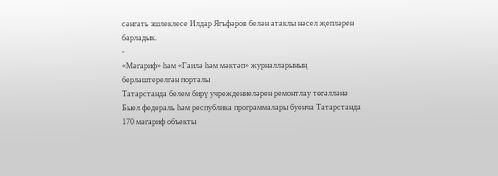сәнгать эшлеклесе Илдар Ягъфәров белән атаклы нәсел җепләрен барладык.
-
«Мәгариф» һәм «Гаилә һәм мәктәп» журналларының берләштерелгән порталы
Татарстанда белем бирү учреждениеләрен ремонтлау төгәлләнә
Быел федераль һәм республика программалары буенча Татарстанда 170 мәгариф объекты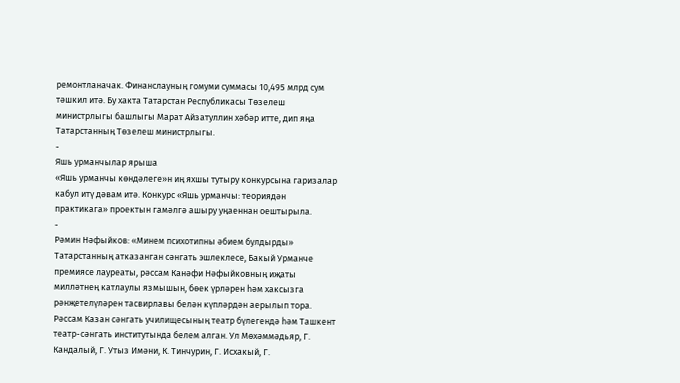ремонтланачак. Финанслауның гомуми суммасы 10,495 млрд сум тәшкил итә. Бу хакта Татарстан Республикасы Төзелеш министрлыгы башлыгы Марат Айзатуллин хәбәр итте, дип яңа Татарстанның Төзелеш министрлыгы.
-
Яшь урманчылар ярыша
«Яшь урманчы көндәлеге»н иң яхшы тутыру конкурсына гаризалар кабул итү дәвам итә. Конкурс «Яшь урманчы: теориядән практикага» проектын гамәлгә ашыру уңаеннан оештырыла.
-
Рәмин Нәфыйков: «Минем психотипны әбием булдырды»
Татарстанның атказанган сәнгать эшлеклесе, Бакый Урманче премиясе лауреаты, рәссам Канәфи Нәфыйковның иҗаты милләтнең катлаулы язмышын, бөек үрләрен һәм хаксызга рәнҗетелүләрен тасвирлавы белән күпләрдән аерылып тора. Рәссам Казан сәнгать училищесының театр бүлегендә һәм Ташкент театр-сәнгать институтында белем алган. Ул Мөхәммәдьяр, Г. Кандалый, Г. Утыз Имәни, К. Тинчурин, Г. Исхакый, Г.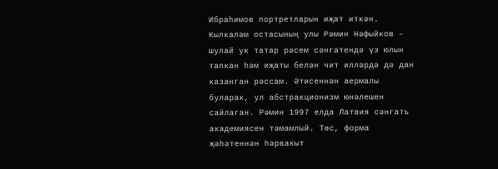Ибраһимов портретларын иҗат иткән. Кылкаләм остасының улы Рәмин Нәфыйков – шулай ук татар рәсем сәнгатендә үз юлын тапкан һәм иҗаты белән чит илләрдә дә дан казанган рәссам. Әтисеннән аермалы буларак, ул абстракционизм юнәлешен сайлаган. Рәмин 1997 елда Латвия сәнгать академиясен тәмамлый. Төс, форма җәһәтеннән һәрвакыт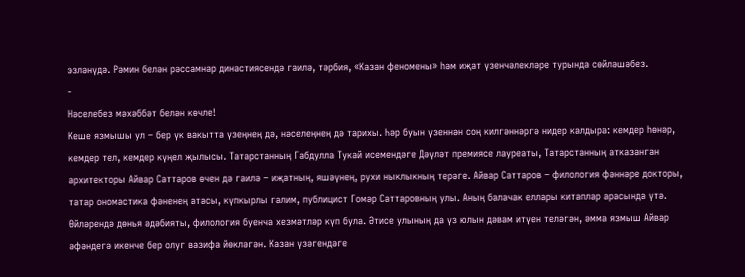эзләнүдә. Рәмин белән рәссамнар династиясендә гаилә, тәрбия, «Казан феномены» һәм иҗат үзенчәлекләре турында сөйләшәбез.
-
Нәселебез мәхәббәт белән көчле!
Кеше язмышы ул – бер үк вакытта үзеңнең дә, нәселеңнең дә тарихы. Һәр буын үзеннән соң килгәннәргә нидер калдыра: кемдер һөнәр, кемдер тел, кемдер күңел җылысы. Татарстанның Габдулла Тукай исемендәге Дәүләт премиясе лауреаты, Татарстанның атказанган архитекторы Айвар Саттаров өчен дә гаилә – иҗатның, яшәүнең, рухи ныклыкның терәге. Айвар Саттаров – филология фәннәре докторы, татар ономастика фәненең атасы, күпкырлы галим, публицист Гомәр Саттаровның улы. Аның балачак еллары китаплар арасында үтә. Өйләрендә дөнья әдәбияты, филология буенча хезмәтләр күп була. Әтисе улының да үз юлын дәвам итүен теләгән, әмма язмыш Айвар әфәндегә икенче бер олуг вазифа йөкләгән. Казан үзәгендәге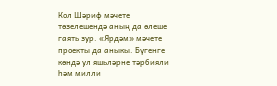Кол Шәриф мәчете төзелешендә аның да өлеше гаять зур. «Ярдәм» мәчете проекты да аныкы. Бүгенге көндә ул яшьләрне тәрбияли һәм милли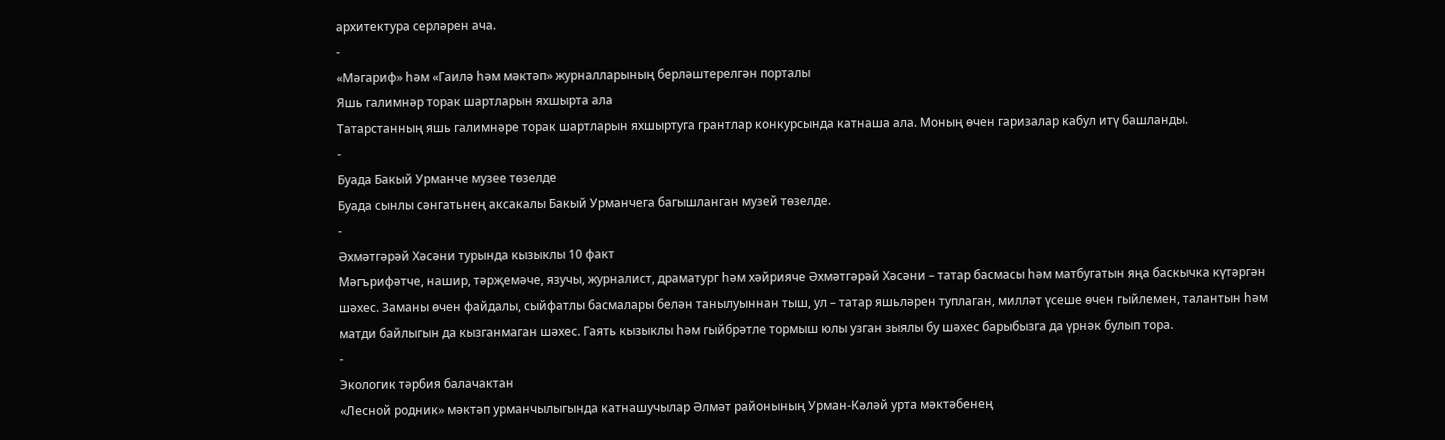архитектура серләрен ача.
-
«Мәгариф» һәм «Гаилә һәм мәктәп» журналларының берләштерелгән порталы
Яшь галимнәр торак шартларын яхшырта ала
Татарстанның яшь галимнәре торак шартларын яхшыртуга грантлар конкурсында катнаша ала. Моның өчен гаризалар кабул итү башланды.
-
Буада Бакый Урманче музее төзелде
Буада сынлы сәнгатьнең аксакалы Бакый Урманчега багышланган музей төзелде.
-
Әхмәтгәрәй Хәсәни турында кызыклы 10 факт
Мәгърифәтче, нашир, тәрҗемәче, язучы, журналист, драматург һәм хәйрияче Әхмәтгәрәй Хәсәни – татар басмасы һәм матбугатын яңа баскычка күтәргән шәхес. Заманы өчен файдалы, сыйфатлы басмалары белән танылуыннан тыш, ул – татар яшьләрен туплаган, милләт үсеше өчен гыйлемен, талантын һәм матди байлыгын да кызганмаган шәхес. Гаять кызыклы һәм гыйбрәтле тормыш юлы узган зыялы бу шәхес барыбызга да үрнәк булып тора.
-
Экологик тәрбия балачактан
«Лесной родник» мәктәп урманчылыгында катнашучылар Әлмәт районының Урман-Кәләй урта мәктәбенең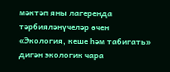мәктәп яны лагеренда тәрбияләнүчеләр өчен «Экология, кеше һәм табигать» дигән экологик чара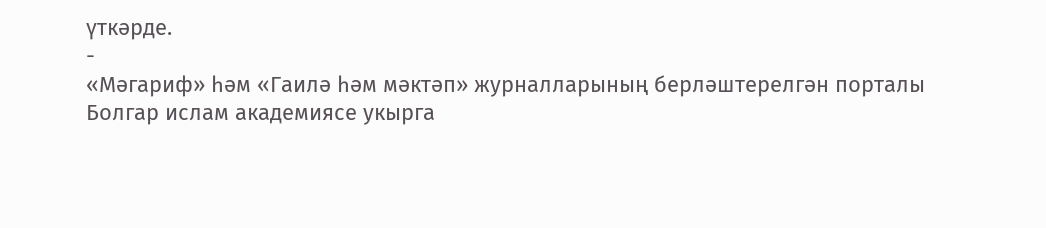үткәрде.
-
«Мәгариф» һәм «Гаилә һәм мәктәп» журналларының берләштерелгән порталы
Болгар ислам академиясе укырга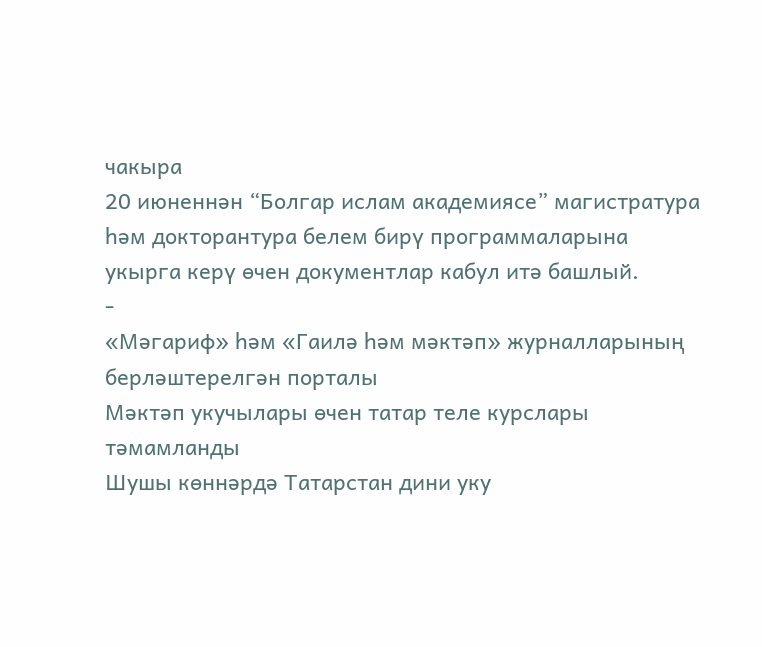чакыра
20 июненнән “Болгар ислам академиясе” магистратура һәм докторантура белем бирү программаларына укырга керү өчен документлар кабул итә башлый.
-
«Мәгариф» һәм «Гаилә һәм мәктәп» журналларының берләштерелгән порталы
Мәктәп укучылары өчен татар теле курслары тәмамланды
Шушы көннәрдә Татарстан дини уку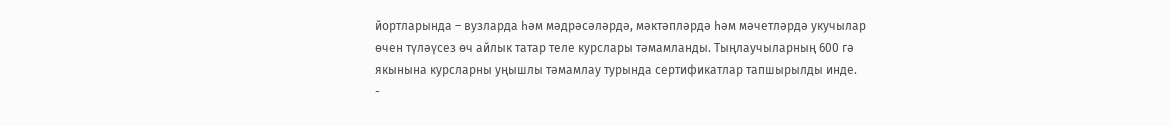йортларында – вузларда һәм мәдрәсәләрдә, мәктәпләрдә һәм мәчетләрдә укучылар өчен түләүсез өч айлык татар теле курслары тәмамланды. Тыңлаучыларның 600 гә якынына курсларны уңышлы тәмамлау турында сертификатлар тапшырылды инде.
-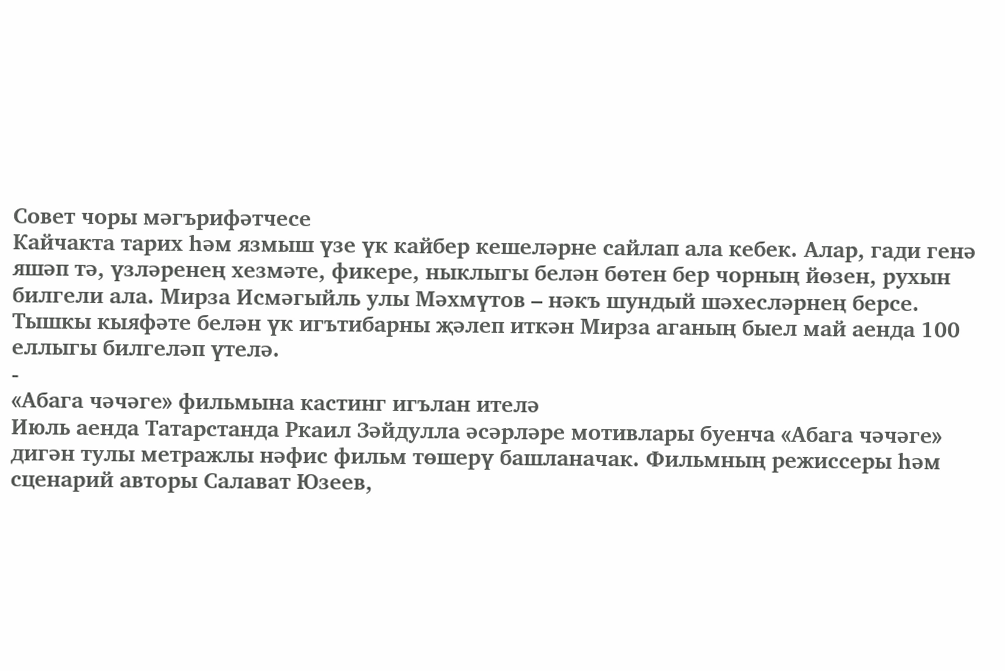Совет чоры мәгърифәтчесе
Кайчакта тарих һәм язмыш үзе үк кайбер кешеләрне сайлап ала кебек. Алар, гади генә яшәп тә, үзләренең хезмәте, фикере, ныклыгы белән бөтен бер чорның йөзен, рухын билгели ала. Мирза Исмәгыйль улы Мәхмүтов – нәкъ шундый шәхесләрнең берсе. Тышкы кыяфәте белән үк игътибарны җәлеп иткән Мирза аганың быел май аенда 100 еллыгы билгеләп үтелә.
-
«Абага чәчәге» фильмына кастинг игълан ителә
Июль аенда Татарстанда Ркаил Зәйдулла әсәрләре мотивлары буенча «Абага чәчәге» дигән тулы метражлы нәфис фильм төшерү башланачак. Фильмның режиссеры һәм сценарий авторы Салават Юзеев,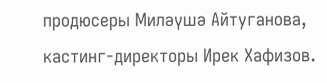продюсеры Миләүшә Айтуганова, кастинг-директоры Ирек Хафизов.